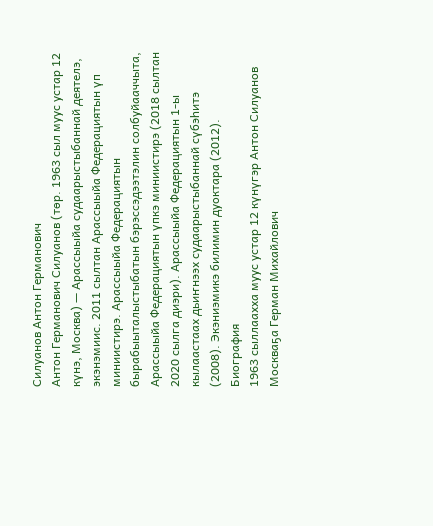Силуанов Антон Германович
Антон Германович Силуанов (төр. 1963 сыл муус устар 12 күнэ, Москва) — Арассыыйа судаарыстыбаннай деятелэ, экэнэмиис. 2011 сылтан Арассыыйа Федерациятын үп миниистирэ. Арассыыйа Федерациятын бырабыыталыстыбатын бэрэссэдээтэлин солбуйааччыта, Арассыыйа Федерациятын үпкэ миниистирэ (2018 сылтан 2020 сылга диэри). Арассыыйа Федерациятын 1-ы кылаастаах дьиҥнээх судаарыстыбаннай сүбэһитэ (2008). Экэниэмикэ билимин дуоктара (2012).
Биография
1963 сыллаахха муус устар 12 күнүгэр Антон Силуанов Москваҕа Герман Михайлович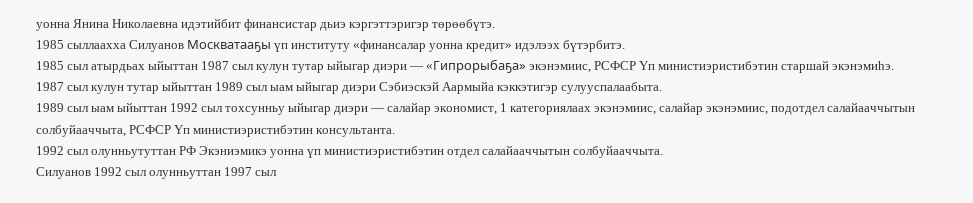уонна Янина Николаевна идэтийбит финансистар дьиэ кэргэттэригэр төрөөбүтэ.
1985 сыллаахха Силуанов Москватааҕы үп институту «финансалар уонна кредит» идэлээх бүтэрбитэ.
1985 сыл атырдьах ыйыттан 1987 сыл кулун тутар ыйыгар диэри — «Гипрорыбаҕа» экэнэмиис, РСФСР Үп министиэристибэтин старшай экэнэмиһэ.
1987 сыл кулун тутар ыйыттан 1989 сыл ыам ыйыгар диэри Сэбиэскэй Аармыйа кэккэтигэр сулууспалаабыта.
1989 сыл ыам ыйыттан 1992 сыл тохсунньу ыйыгар диэри — салайар экономист, 1 категориялаах экэнэмиис, салайар экэнэмиис, подотдел салайааччытын солбуйааччыта, РСФСР Үп министиэристибэтин консультанта.
1992 сыл олунньутуттан РФ Экэниэмикэ уонна үп министиэристибэтин отдел салайааччытын солбуйааччыта.
Силуанов 1992 сыл олунньуттан 1997 сыл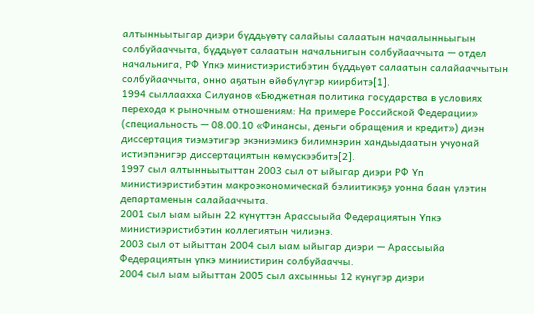алтынньытыгар диэри бүддьүөтү салайыы салаатын начаалынньыгын солбуйааччыта, бүддьүөт салаатын начальнигын солбуйааччыта — отдел начальнига, РФ Үпкэ министиэристибэтин бүддьүөт салаатын салайааччытын солбуйааччыта, онно аҕатын өйөбүлүгэр киирбитэ[1].
1994 сыллаахха Силуанов «Бюджетная политика государства в условиях перехода к рыночным отношениям: На примере Российской Федерации» (специальность — 08.00.10 «Финансы, деньги обращения и кредит») диэн диссертация тиэмэтигэр экэниэмикэ билимнэрин хандьыдаатын учуонай истиэпэнигэр диссертациятын көмүскээбитэ[2].
1997 сыл алтынньытыттан 2003 сыл от ыйыгар диэри РФ Үп министиэристибэтин макроэкономическай бэлиитикэҕэ уонна баан үлэтин департаменын салайааччыта.
2001 сыл ыам ыйын 22 күнүттэн Арассыыйа Федерациятын Үпкэ министиэристибэтин коллегиятын чилиэнэ.
2003 сыл от ыйыттан 2004 сыл ыам ыйыгар диэри — Арассыыйа Федерациятын үпкэ миниистирин солбуйааччы.
2004 сыл ыам ыйыттан 2005 сыл ахсынньы 12 күнүгэр диэри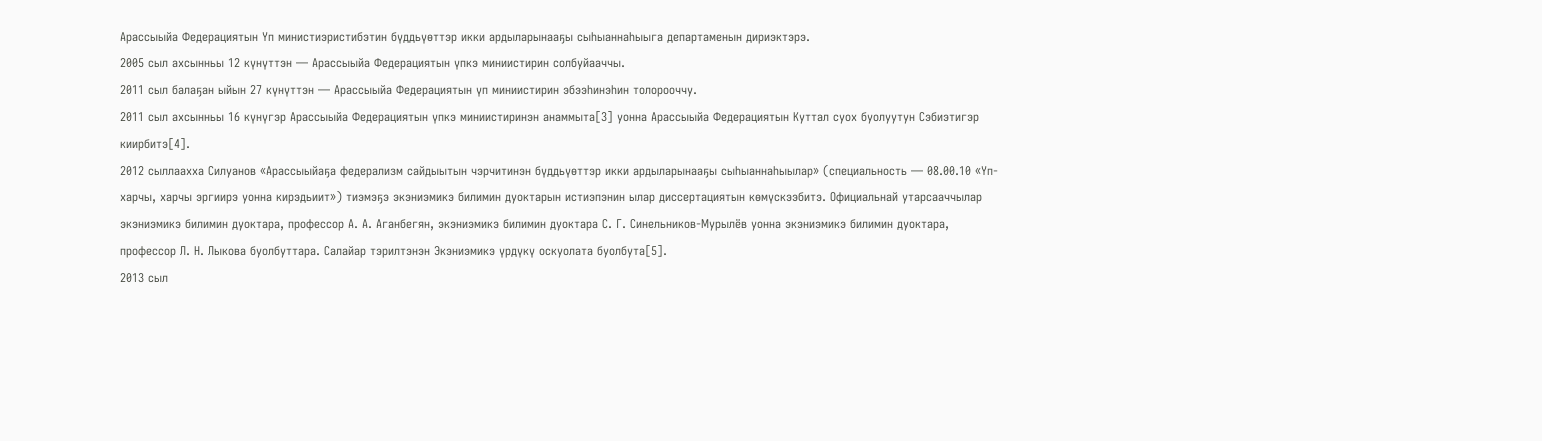Арассыыйа Федерациятын Үп министиэристибэтин бүддьүөттэр икки ардыларынааҕы сыһыаннаһыыга департаменын дириэктэрэ.
2005 сыл ахсынньы 12 күнүттэн — Арассыыйа Федерациятын үпкэ миниистирин солбуйааччы.
2011 сыл балаҕан ыйын 27 күнүттэн — Арассыыйа Федерациятын үп миниистирин эбээһинэһин толорооччу.
2011 сыл ахсынньы 16 күнүгэр Арассыыйа Федерациятын үпкэ миниистиринэн анаммыта[3] уонна Арассыыйа Федерациятын Куттал суох буолуутун Сэбиэтигэр киирбитэ[4].
2012 сыллаахха Силуанов «Арассыыйаҕа федерализм сайдыытын чэрчитинэн бүддьүөттэр икки ардыларынааҕы сыһыаннаһыылар» (специальность — 08.00.10 «Үп-харчы, харчы эргиирэ уонна кирэдьиит») тиэмэҕэ экэниэмикэ билимин дуоктарын истиэпэнин ылар диссертациятын көмүскээбитэ. Официальнай утарсааччылар экэниэмикэ билимин дуоктара, профессор А. А. Аганбегян, экэниэмикэ билимин дуоктара С. Г. Синельников-Мурылёв уонна экэниэмикэ билимин дуоктара, профессор Л. Н. Лыкова буолбуттара. Салайар тэрилтэнэн Экэниэмикэ үрдүкү оскуолата буолбута[5].
2013 сыл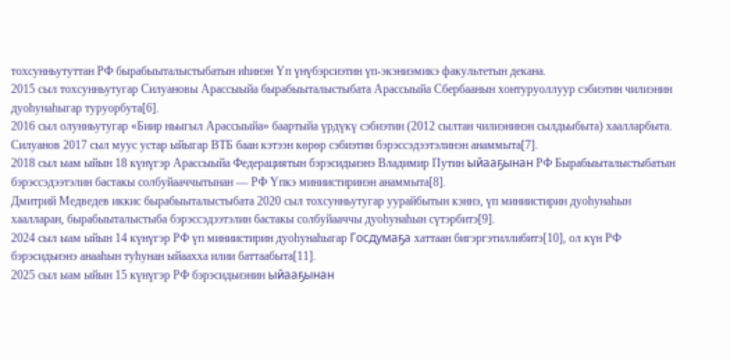тохсунньутуттан РФ бырабыыталыстыбатын иһинэн Үп үнүбэрсиэтин үп-экэниэмикэ факультетын декана.
2015 сыл тохсунньутугар Силуановы Арассыыйа бырабыыталыстыбата Арассыыйа Сбербаанын хонтуруоллуур сэбиэтин чилиэнин дуоһунаһыгар туруорбута[6].
2016 сыл олунньутугар «Биир ньыгыл Арассыыйа» баартыйа үрдүкү сэбиэтин (2012 сылтан чилиэнинэн сылдьыбыта) хаалларбыта.
Силуанов 2017 сыл муус устар ыйыгар ВТБ баан кэтээн көрөр сэбиэтин бэрэссэдээтэлинэн анаммыта[7].
2018 сыл ыам ыйын 18 күнүгэр Арассыыйа Федерациятын бэрэсидьиэнэ Владимир Путин ыйааҕынан РФ Бырабыыталыстыбатын бэрэссэдээтэлин бастакы солбуйааччытынан — РФ Үпкэ миниистиринэн анаммыта[8].
Дмитрий Медведев иккис бырабыыталыстыбата 2020 сыл тохсунньутугар уурайбытын кэннэ, үп миниистирин дуоһунаһын хаалларан, бырабыыталыстыба бэрэссэдээтэлин бастакы солбуйааччы дуоһунаһын сүтэрбитэ[9].
2024 сыл ыам ыйын 14 күнүгэр РФ үп миниистирин дуоһунаһыгар Госдумаҕа хаттаан бигэргэтиллибитэ[10], ол күн РФ бэрэсидьиэнэ анааһын туһунан ыйаахха илии баттаабыта[11].
2025 сыл ыам ыйын 15 күнүгэр РФ бэрэсидьиэнин ыйааҕынан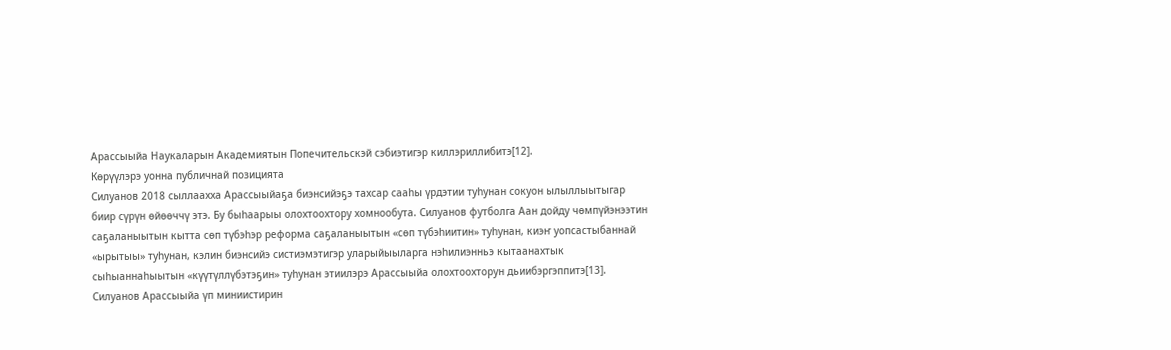Арассыыйа Наукаларын Академиятын Попечительскэй сэбиэтигэр киллэриллибитэ[12].
Көрүүлэрэ уонна публичнай позицията
Силуанов 2018 сыллаахха Арассыыйаҕа биэнсийэҕэ тахсар сааһы үрдэтии туһунан сокуон ылыллыытыгар биир сүрүн өйөөччү этэ. Бу быһаарыы олохтоохтору хомнообута. Силуанов футболга Аан дойду чөмпүйэнээтин саҕаланыытын кытта сөп түбэһэр реформа саҕаланыытын «сөп түбэһиитин» туһунан, киэҥ уопсастыбаннай «ырытыы» туһунан, кэлин биэнсийэ систиэмэтигэр уларыйыыларга нэһилиэнньэ кытаанахтык сыһыаннаһыытын «күүтүллүбэтэҕин» туһунан этиилэрэ Арассыыйа олохтоохторун дьиибэргэппитэ[13].
Силуанов Арассыыйа үп миниистирин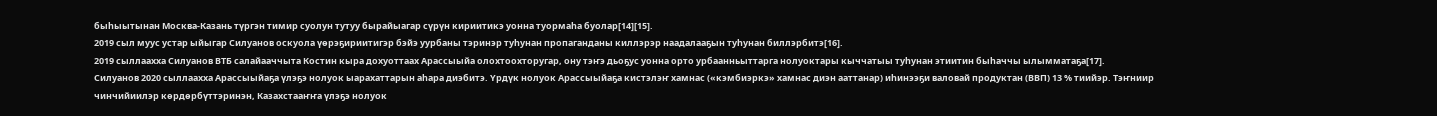быһыытынан Москва-Казань түргэн тимир суолун тутуу бырайыагар сүрүн кириитикэ уонна туормаһа буолар[14][15].
2019 сыл муус устар ыйыгар Силуанов оскуола үөрэҕириитигэр бэйэ уурбаны тэринэр туһунан пропаганданы киллэрэр наадалааҕын туһунан биллэрбитэ[16].
2019 сыллаахха Силуанов ВТБ салайааччыта Костин кыра дохуоттаах Арассыыйа олохтоохторугар, ону тэҥэ дьоҕус уонна орто урбаанньыттарга нолуоктары кыччатыы туһунан этиитин быһаччы ылымматаҕа[17].
Силуанов 2020 сыллаахха Арассыыйаҕа үлэҕэ нолуок ыарахаттарын аһара диэбитэ. Үрдүк нолуок Арассыыйаҕа кистэлэҥ хамнас («кэмбиэркэ» хамнас диэн ааттанар) иһинээҕи валовай продуктан (ВВП) 13 % тиийэр. Тэҥниир чинчийиилэр көрдөрбүттэринэн, Казахстааҥҥа үлэҕэ нолуок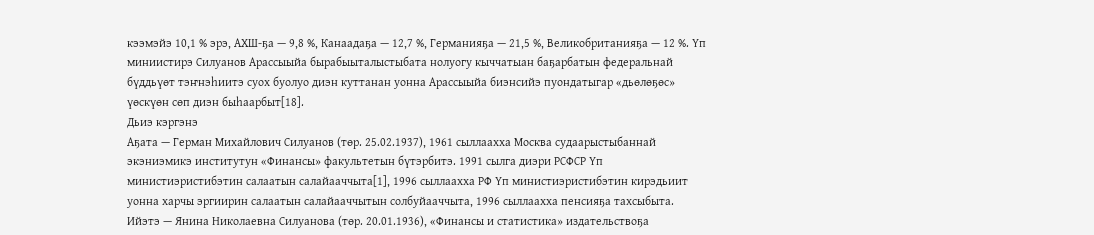кээмэйэ 10,1 % эрэ, АХШ-ҕа — 9,8 %, Канаадаҕа — 12,7 %, Германияҕа — 21,5 %, Великобританияҕа — 12 %. Үп миниистирэ Силуанов Арассыыйа бырабыыталыстыбата нолуогу кыччатыан баҕарбатын федеральнай бүддьүөт тэҥнэһиитэ суох буолуо диэн куттанан уонна Арассыыйа биэнсийэ пуондатыгар «дьөлөҕөс» үөскүөн сөп диэн быһаарбыт[18].
Дьиэ кэргэнэ
Аҕата — Герман Михайлович Силуанов (төр. 25.02.1937), 1961 сыллаахха Москва судаарыстыбаннай экэниэмикэ институтун «Финансы» факультетын бүтэрбитэ. 1991 сылга диэри РСФСР Үп министиэристибэтин салаатын салайааччыта[1], 1996 сыллаахха РФ Үп министиэристибэтин кирэдьиит уонна харчы эргиирин салаатын салайааччытын солбуйааччыта, 1996 сыллаахха пенсияҕа тахсыбыта.
Ийэтэ — Янина Николаевна Силуанова (төр. 20.01.1936), «Финансы и статистика» издательствоҕа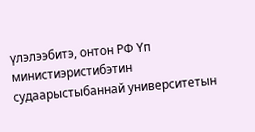үлэлээбитэ, онтон РФ Үп министиэристибэтин судаарыстыбаннай университетын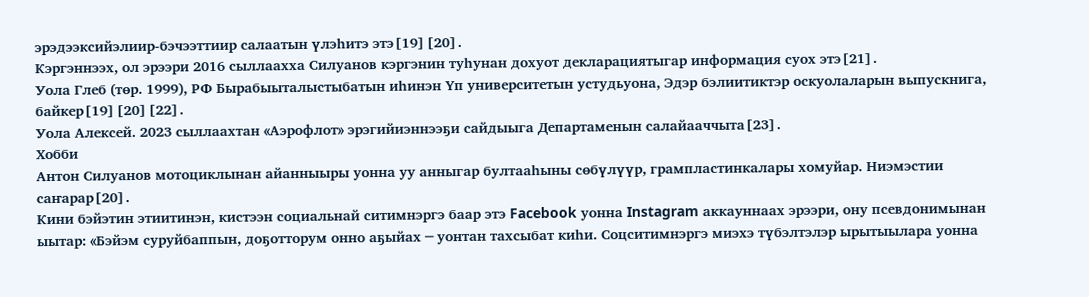эрэдээксийэлиир-бэчээттиир салаатын үлэһитэ этэ[19][20].
Кэргэннээх, ол эрээри 2016 сыллаахха Силуанов кэргэнин туһунан дохуот декларациятыгар информация суох этэ[21].
Уола Глеб (төр. 1999), РФ Бырабыыталыстыбатын иһинэн Үп университетын устудьуона, Эдэр бэлиитиктэр оскуолаларын выпускнига, байкер[19][20][22].
Уола Алексей. 2023 сыллаахтан «Аэрофлот» эрэгийиэннээҕи сайдыыга Департаменын салайааччыта[23].
Хобби
Антон Силуанов мотоциклынан айанныыры уонна уу анныгар бултааһыны сөбүлүүр, грампластинкалары хомуйар. Ниэмэстии саҥарар[20].
Кини бэйэтин этиитинэн, кистээн социальнай ситимнэргэ баар этэ Facebook уонна Instagram аккауннаах эрээри, ону псевдонимынан ыытар: «Бэйэм суруйбаппын, доҕотторум онно аҕыйах ─ уонтан тахсыбат киһи. Соцситимнэргэ миэхэ түбэлтэлэр ырытыылара уонна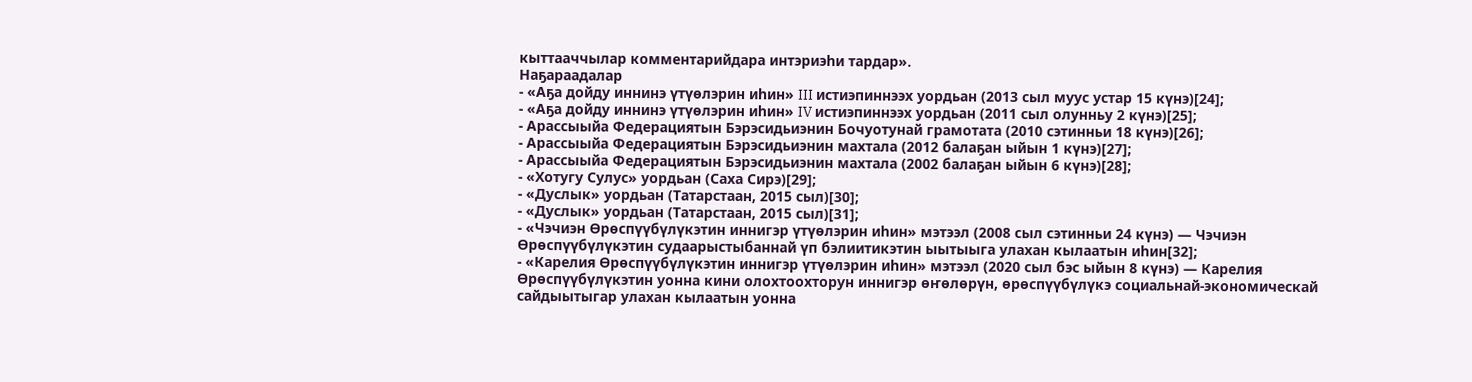кыттааччылар комментарийдара интэриэһи тардар».
Наҕараадалар
- «Аҕа дойду иннинэ үтүөлэрин иһин» III истиэпиннээх уордьан (2013 сыл муус устар 15 күнэ)[24];
- «Аҕа дойду иннинэ үтүөлэрин иһин» IV истиэпиннээх уордьан (2011 сыл олунньу 2 күнэ)[25];
- Арассыыйа Федерациятын Бэрэсидьиэнин Бочуотунай грамотата (2010 сэтинньи 18 күнэ)[26];
- Арассыыйа Федерациятын Бэрэсидьиэнин махтала (2012 балаҕан ыйын 1 күнэ)[27];
- Арассыыйа Федерациятын Бэрэсидьиэнин махтала (2002 балаҕан ыйын 6 күнэ)[28];
- «Хотугу Сулус» уордьан (Саха Сирэ)[29];
- «Дуслык» уордьан (Татарстаан, 2015 сыл)[30];
- «Дуслык» уордьан (Татарстаан, 2015 сыл)[31];
- «Чэчиэн Өрөспүүбүлүкэтин иннигэр үтүөлэрин иһин» мэтээл (2008 сыл сэтинньи 24 күнэ) — Чэчиэн Өрөспүүбүлүкэтин судаарыстыбаннай үп бэлиитикэтин ыытыыга улахан кылаатын иһин[32];
- «Карелия Өрөспүүбүлүкэтин иннигэр үтүөлэрин иһин» мэтээл (2020 сыл бэс ыйын 8 күнэ) — Карелия Өрөспүүбүлүкэтин уонна кини олохтоохторун иннигэр өҥөлөрүн, өрөспүүбүлүкэ социальнай-экономическай сайдыытыгар улахан кылаатын уонна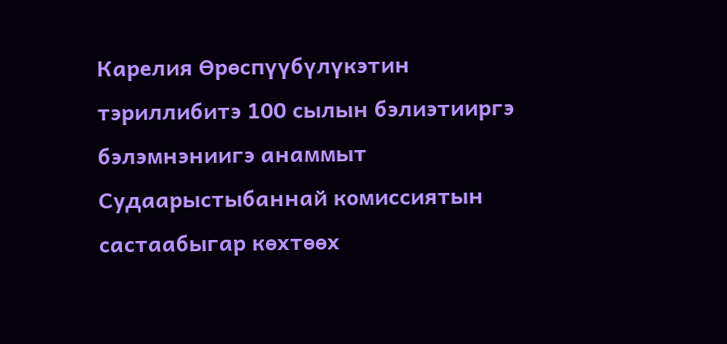Карелия Өрөспүүбүлүкэтин тэриллибитэ 100 сылын бэлиэтииргэ бэлэмнэниигэ анаммыт Судаарыстыбаннай комиссиятын састаабыгар көхтөөх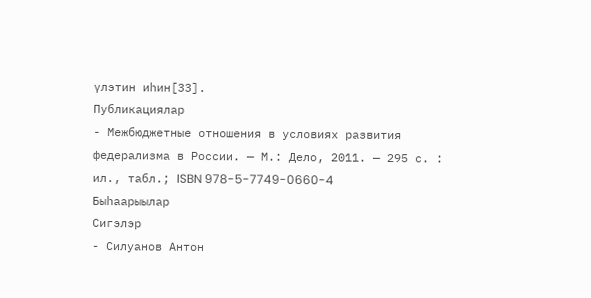үлэтин иһин[33].
Публикациялар
- Межбюджетные отношения в условиях развития федерализма в России. — М.: Дело, 2011. — 295 с. : ил., табл.; ISBN 978-5-7749-0660-4
Быһаарыылар
Сигэлэр
- Силуанов Антон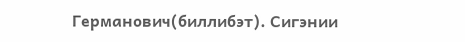Германович(биллибэт). Сигэнии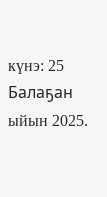күнэ: 25 Балаҕан ыйын 2025.